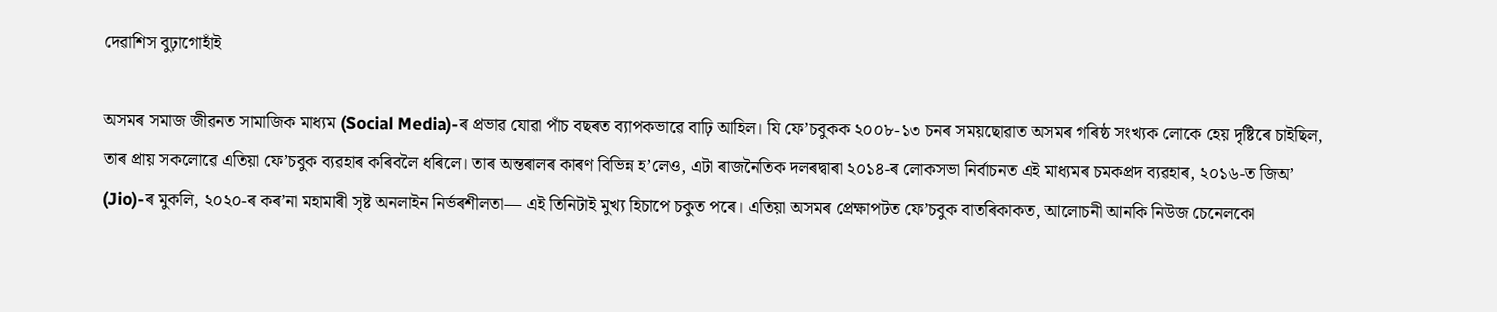দেৱাশিস বুঢ়াগোহাঁই

অসমৰ সমাজ জীৱনত সামাজিক মাধ্যম (Social Media)-ৰ প্ৰভাৱ যোৱা পাঁচ বছৰত ব্যাপকভাৱে বাঢ়ি আহিল। যি ফে’চবুকক ২০০৮-১৩ চনৰ সময়ছোৱাত অসমৰ গৰিষ্ঠ সংখ্যক লোকে হেয় দৃষ্টিৰে চাইছিল, তাৰ প্ৰায় সকলোৱে এতিয়া ফে’চবুক ব্যৱহাৰ কৰিবলৈ ধৰিলে। তাৰ অন্তৰালৰ কাৰণ বিভিন্ন হ’লেও, এটা ৰাজনৈতিক দলৰদ্বাৰা ২০১৪-ৰ লোকসভা নিৰ্বাচনত এই মাধ্যমৰ চমকপ্ৰদ ব্যৱহাৰ, ২০১৬-ত জিঅ’ (Jio)-ৰ মুকলি, ২০২০-ৰ কৰ’না মহামাৰী সৃষ্ট অনলাইন নিৰ্ভৰশীলতা— এই তিনিটাই মুখ্য হিচাপে চকুত পৰে। এতিয়া অসমৰ প্ৰেক্ষাপটত ফে’চবুক বাতৰিকাকত, আলোচনী আনকি নিউজ চেনেলকো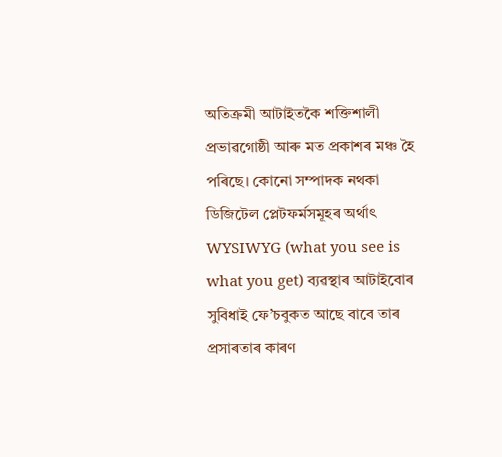অতিক্ৰমী আটাইতকৈ শক্তিশালী প্ৰভাৱগোষ্ঠী আৰু মত প্ৰকাশৰ মঞ্চ হৈ পৰিছে। কোনো সম্পাদক নথকা ডিজিটেল প্লেটফৰ্মসমূহৰ অৰ্থাৎ WYSIWYG (what you see is what you get) ব্যৱস্থাৰ আটাইবোৰ সুবিধাই ফে’চবুকত আছে বাবে তাৰ প্ৰসাৰতাৰ কাৰণ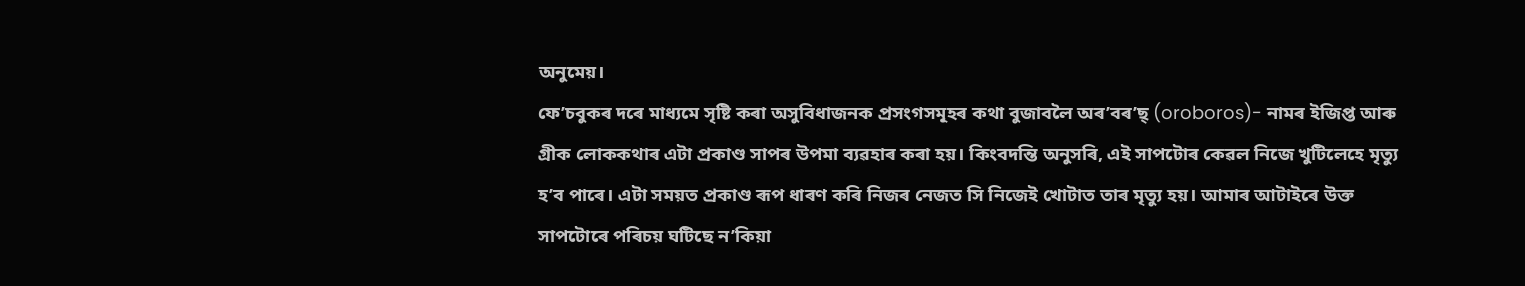অনুমেয়।
ফে’চবুকৰ দৰে মাধ্যমে সৃষ্টি কৰা অসুবিধাজনক প্ৰসংগসমূহৰ কথা বুজাবলৈ অৰ’বৰ’ছ্‌ (oroboros)- নামৰ ইজিপ্ত আৰু গ্ৰীক লোককথাৰ এটা প্ৰকাণ্ড সাপৰ উপমা ব্যৱহাৰ কৰা হয়। কিংবদন্তি অনুসৰি, এই সাপটোৰ কেৱল নিজে খুটিলেহে মৃত্যু হ’ব পাৰে। এটা সময়ত প্ৰকাণ্ড ৰূপ ধাৰণ কৰি নিজৰ নেজত সি নিজেই খোটাত তাৰ মৃত্যু হয়। আমাৰ আটাইৰে উক্ত সাপটোৰে পৰিচয় ঘটিছে ন’কিয়া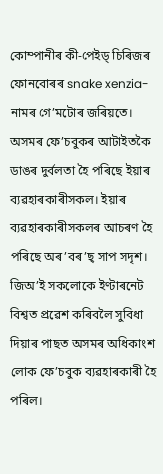কোম্পানীৰ কী-পেইড্‌ চিৰিজৰ ফোনবোৰৰ snake xenzia-নামৰ গে’মটোৰ জৰিয়তে। অসমৰ ফে’চবুকৰ আটাইতকৈ ডাঙৰ দুৰ্বলতা হৈ পৰিছে ইয়াৰ ব্যৱহাৰকাৰীসকল। ইয়াৰ ব্যৱহাৰকাৰীসকলৰ আচৰণ হৈ পৰিছে অৰ’বৰ’ছ্‌ সাপ সদৃশ। জিঅ’ই সকলোকে ইণ্টাৰনেট বিশ্বত প্ৰৱেশ কৰিবলৈ সুবিধা দিয়াৰ পাছত অসমৰ অধিকাংশ লোক ফে’চবুক ব্যৱহাৰকাৰী হৈ পৰিল।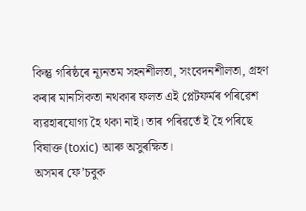কিন্তু গৰিষ্ঠৰে ন্যূনতম সহনশীলতা, সংবেদনশীলতা, গ্ৰহণ কৰাৰ মানসিকতা নথকাৰ ফলত এই প্লেটফৰ্মৰ পৰিৱেশ ব্যৱহাৰযোগ্য হৈ থকা নাই। তাৰ পৰিৱৰ্তে ই হৈ পৰিছে বিষাক্ত (toxic) আৰু অসুৰক্ষিত।
অসমৰ ফে’চবুক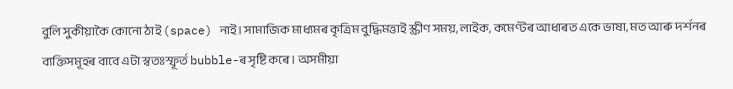বুলি সুকীয়াকৈ কোনো ঠাই (space) নাই। সামাজিক মাধ্যমৰ কৃত্ৰিম বুদ্ধিমত্তাই স্ক্ৰীণ সময়, লাইক, কমেণ্টৰ আধাৰত একে ভাষা, মত আৰু দৰ্শনৰ ব্যক্তিসমূহৰ বাবে এটা স্বতঃস্ফূৰ্ত bubble-ৰ সৃষ্টি কৰে। অসমীয়া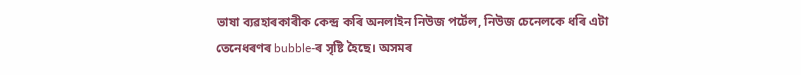ভাষা ব্যৱহাৰকাৰীক কেন্দ্ৰ কৰি অনলাইন নিউজ পৰ্টেল, নিউজ চেনেলকে ধৰি এটা তেনেধৰণৰ bubble-ৰ সৃষ্টি হৈছে। অসমৰ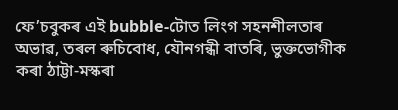ফে’চবুকৰ এই bubble-টোত লিংগ সহনশীলতাৰ অভাৱ, তৰল ৰুচিবোধ, যৌনগন্ধী বাতৰি, ভুক্তভোগীক কৰা ঠাট্টা-মস্কৰা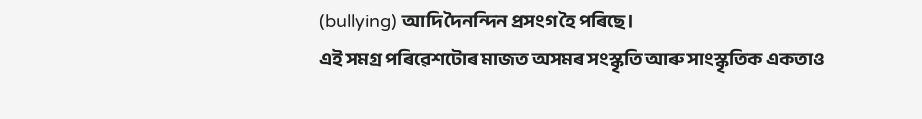(bullying) আদি দৈনন্দিন প্ৰসংগ হৈ পৰিছে।
এই সমগ্ৰ পৰিৱেশটোৰ মাজত অসমৰ সংস্কৃতি আৰু সাংস্কৃতিক একতাও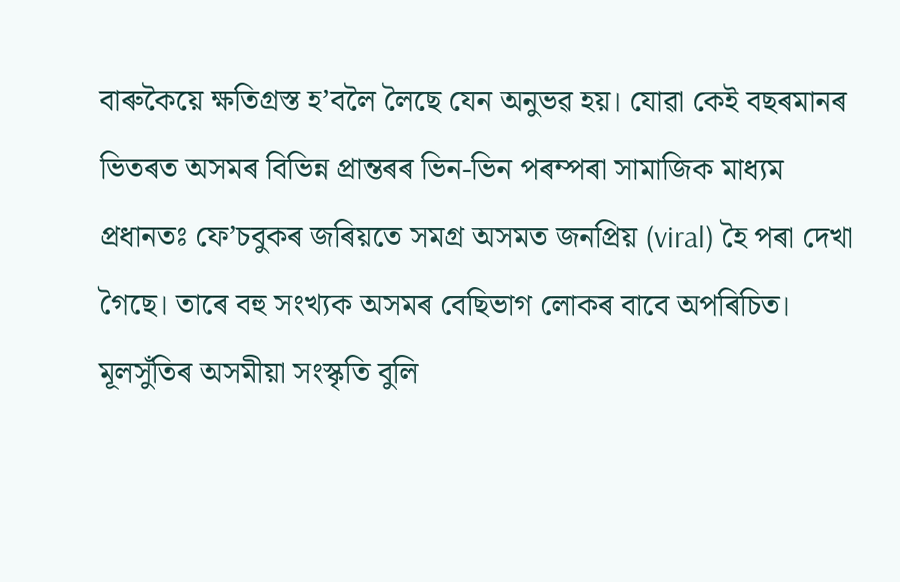বাৰুকৈয়ে ক্ষতিগ্ৰস্ত হ’বলৈ লৈছে যেন অনুভৱ হয়। যোৱা কেই বছৰমানৰ ভিতৰত অসমৰ বিভিন্ন প্ৰান্তৰৰ ভিন-ভিন পৰম্পৰা সামাজিক মাধ্যম প্ৰধানতঃ ফে’চবুকৰ জৰিয়তে সমগ্ৰ অসমত জনপ্ৰিয় (viral) হৈ পৰা দেখা গৈছে। তাৰে বহু সংখ্যক অসমৰ বেছিভাগ লোকৰ বাবে অপৰিচিত। মূলসুঁতিৰ অসমীয়া সংস্কৃতি বুলি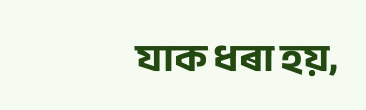যাক ধৰা হয়,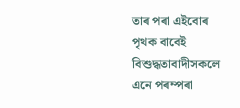তাৰ পৰা এইবোৰ পৃথক বাবেই বিশুদ্ধতাবাদীসকলে এনে পৰম্পৰা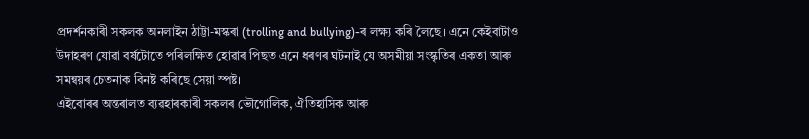প্ৰদৰ্শনকাৰী সকলক অনলাইন ঠাট্টা-মস্কৰা (trolling and bullying)-ৰ লক্ষ্য কৰি লৈছে। এনে কেইবাটাও উদাহৰণ যোৱা বৰ্ষটোতে পৰিলক্ষিত হোৱাৰ পিছত এনে ধৰণৰ ঘটনাই যে অসমীয়া সংস্কৃতিৰ একতা আৰু সমন্বয়ৰ চেতনাক বিনষ্ট কৰিছে সেয়া স্পষ্ট।
এইবোৰৰ অন্তৰালত ব্যৱহাৰকাৰী সকলৰ ভৌগোলিক, ঐতিহাসিক আৰু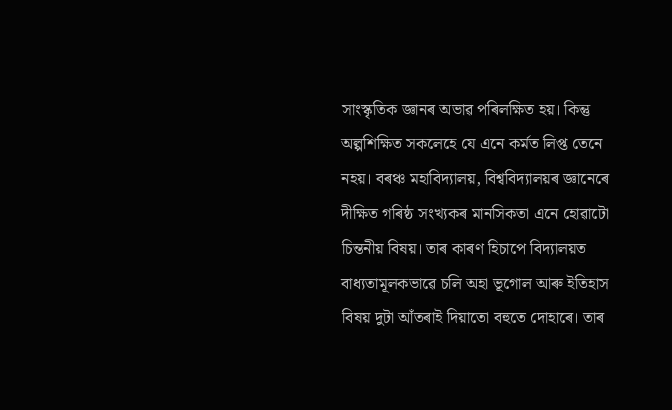সাংস্কৃতিক জ্ঞানৰ অভাৱ পৰিলক্ষিত হয়। কিন্তু অল্পশিক্ষিত সকলেহে যে এনে কৰ্মত লিপ্ত তেনে নহয়। বৰঞ্চ মহাবিদ্যালয়, বিশ্ববিদ্যালয়ৰ জ্ঞানেৰে দীক্ষিত গৰিষ্ঠ সংখ্যকৰ মানসিকতা এনে হোৱাটো চিন্তনীয় বিষয়। তাৰ কাৰণ হিচাপে বিদ্যালয়ত বাধ্যতামূলকভাৱে চলি অহা ভূগোল আৰু ইতিহাস বিষয় দুটা আঁতৰাই দিয়াতো বহুতে দোহাৰে। তাৰ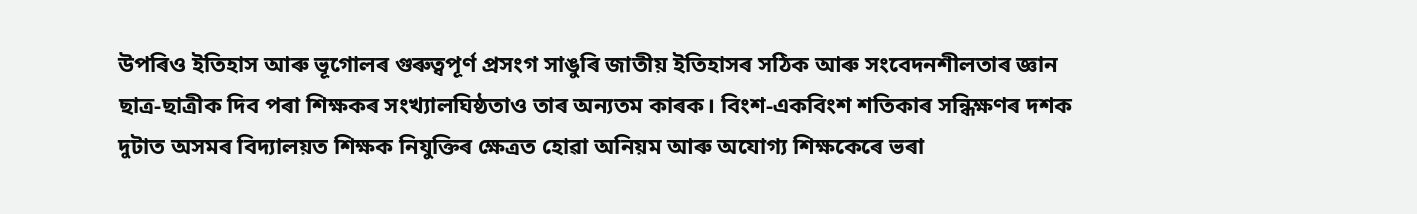উপৰিও ইতিহাস আৰু ভূগোলৰ গুৰুত্বপূৰ্ণ প্ৰসংগ সাঙুৰি জাতীয় ইতিহাসৰ সঠিক আৰু সংবেদনশীলতাৰ জ্ঞান ছাত্ৰ-ছাত্ৰীক দিব পৰা শিক্ষকৰ সংখ্যালঘিষ্ঠতাও তাৰ অন্যতম কাৰক। বিংশ-একবিংশ শতিকাৰ সন্ধিক্ষণৰ দশক দুটাত অসমৰ বিদ্যালয়ত শিক্ষক নিযুক্তিৰ ক্ষেত্ৰত হোৱা অনিয়ম আৰু অযোগ্য শিক্ষকেৰে ভৰা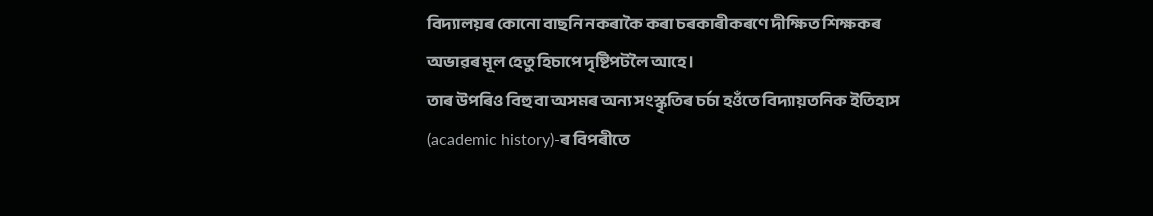বিদ্যালয়ৰ কোনো বাছনি নকৰাকৈ কৰা চৰকাৰীকৰণে দীক্ষিত শিক্ষকৰ অভাৱৰ মূল হেতু হিচাপে দৃষ্টিপটলৈ আহে।
তাৰ উপৰিও বিহু বা অসমৰ অন্য সংস্কৃতিৰ চৰ্চা হওঁতে বিদ্যায়তনিক ইতিহাস (academic history)-ৰ বিপৰীতে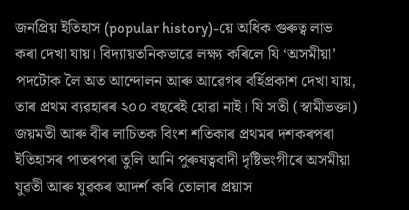জনপ্ৰিয় ইতিহাস (popular history)-য়ে অধিক গুৰুত্ব লাভ কৰা দেখা যায়। বিদ্যায়তনিকভাৱে লক্ষ্য কৰিলে যি ‘অসমীয়া’ পদটোক লৈ অত আন্দোলন আৰু আৱেগৰ বৰ্হিপ্ৰকাশ দেখা যায়, তাৰ প্ৰথম ব্যৱহাৰৰ ২০০ বছৰেই হোৱা নাই। যি সতী (স্বামীভক্তা) জয়মতী আৰু বীৰ লাচিতক বিংশ শতিকাৰ প্ৰথমৰ দশকৰপৰা ইতিহাসৰ পাতৰপৰা তুলি আনি পুৰুষত্ববাদী দৃষ্টিভংগীৰে অসমীয়া যুৱতী আৰু যুৱকৰ আদৰ্শ কৰি তোলাৰ প্ৰয়াস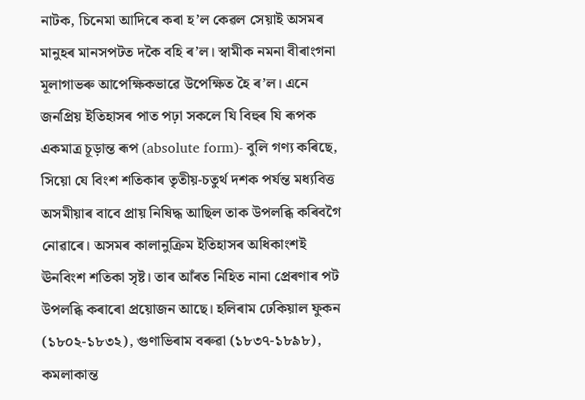নাটক, চিনেমা আদিৰে কৰা হ’ল কেৱল সেয়াই অসমৰ মানুহৰ মানসপটত দকৈ বহি ৰ’ল। স্বামীক নমনা বীৰাংগনা মূলাগাভৰু আপেক্ষিকভাৱে উপেক্ষিত হৈ ৰ’ল। এনে জনপ্ৰিয় ইতিহাসৰ পাত পঢ়া সকলে যি বিহুৰ যি ৰূপক একমাত্ৰ চূড়ান্ত ৰূপ (absolute form)- বুলি গণ্য কৰিছে, সিয়ো যে বিংশ শতিকাৰ তৃতীয়-চতুৰ্থ দশক পৰ্যন্ত মধ্যবিত্ত অসমীয়াৰ বাবে প্ৰায় নিষিদ্ধ আছিল তাক উপলব্ধি কৰিবগৈ নোৱাৰে। অসমৰ কালানুক্ৰিম ইতিহাসৰ অধিকাংশই ঊনবিংশ শতিকা সৃষ্ট। তাৰ আঁৰত নিহিত নানা প্ৰেৰণাৰ পট উপলব্ধি কৰাৰো প্ৰয়োজন আছে। হলিৰাম ঢেকিয়াল ফুকন (১৮০২-১৮৩২), গুণাভিৰাম বৰুৱা (১৮৩৭-১৮৯৮), কমলাকান্ত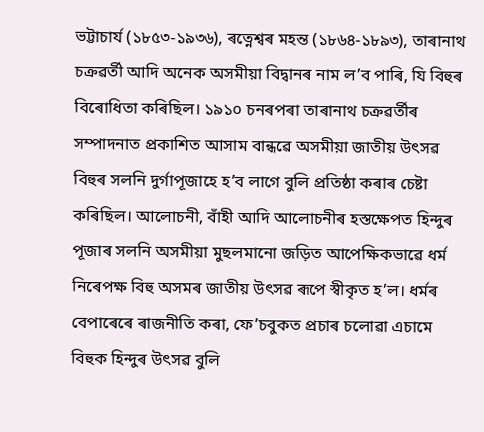ভট্টাচাৰ্য (১৮৫৩-১৯৩৬), ৰত্নেশ্বৰ মহন্ত (১৮৬৪-১৮৯৩), তাৰানাথ চক্ৰৱৰ্তী আদি অনেক অসমীয়া বিদ্বানৰ নাম ল’ব পাৰি, যি বিহুৰ বিৰোধিতা কৰিছিল। ১৯১০ চনৰপৰা তাৰানাথ চক্ৰৱৰ্তীৰ সম্পাদনাত প্ৰকাশিত আসাম বান্ধৱে অসমীয়া জাতীয় উৎসৱ বিহুৰ সলনি দুৰ্গাপূজাহে হ’ব লাগে বুলি প্ৰতিষ্ঠা কৰাৰ চেষ্টা কৰিছিল। আলোচনী, বাঁহী আদি আলোচনীৰ হস্তক্ষেপত হিন্দুৰ পূজাৰ সলনি অসমীয়া মুছলমানো জড়িত আপেক্ষিকভাৱে ধৰ্ম নিৰেপক্ষ বিহু অসমৰ জাতীয় উৎসৱ ৰূপে স্বীকৃত হ’ল। ধৰ্মৰ বেপাৰেৰে ৰাজনীতি কৰা, ফে’চবুকত প্ৰচাৰ চলোৱা এচামে বিহুক হিন্দুৰ উৎসৱ বুলি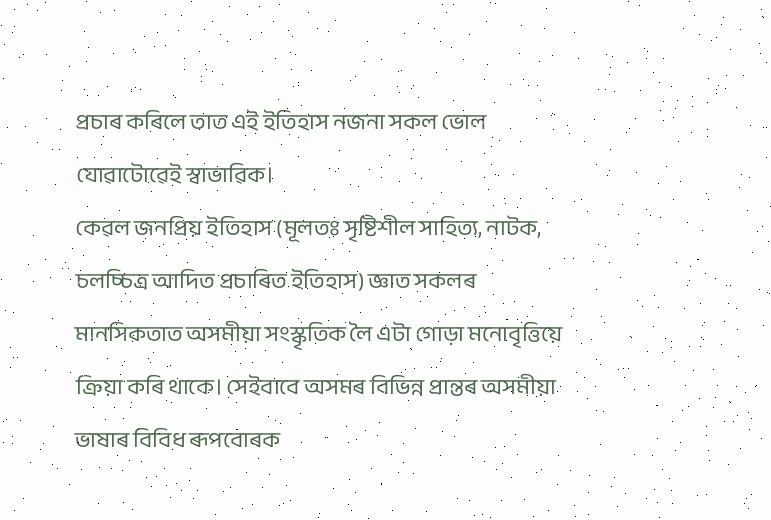প্ৰচাৰ কৰিলে তাত এই ইতিহাস নজনা সকল ভোল যোৱাটোৱেই স্বাভাৱিক।
কেৱল জনপ্ৰিয় ইতিহাস (মূলতঃ সৃষ্টিশীল সাহিত্য, নাটক, চলচ্চিত্ৰ আদিত প্ৰচাৰিত ইতিহাস) জ্ঞাত সকলৰ মানসিকতাত অসমীয়া সংস্কৃতিক লৈ এটা গোড়া মনোবৃত্তিয়ে ক্ৰিয়া কৰি থাকে। সেইবাবে অসমৰ বিভিন্ন প্ৰান্তৰ অসমীয়া ভাষাৰ বিবিধ ৰূপবোৰক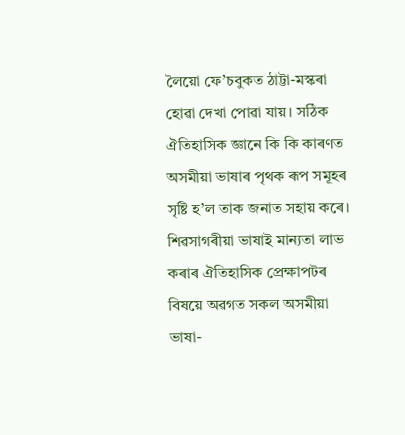লৈয়ো ফে’চবুকত ঠাট্টা-মস্কৰা হোৱা দেখা পোৱা যায়। সঠিক ঐতিহাসিক জ্ঞানে কি কি কাৰণত অসমীয়া ভাষাৰ পৃথক ৰূপ সমূহৰ সৃষ্টি হ’ল তাক জনাত সহায় কৰে। শিৱসাগৰীয়া ভাষাই মান্যতা লাভ কৰাৰ ঐতিহাসিক প্ৰেক্ষাপটৰ বিষয়ে অৱগত সকল অসমীয়া ভাষা-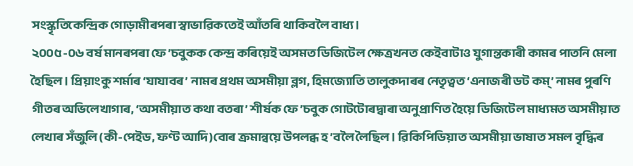সংস্কৃতিকেন্দ্ৰিক গোড়ামীৰপৰা স্বাভাৱিকতেই আঁতৰি থাকিবলৈ বাধ্য।
২০০৫-০৬ বৰ্ষ মানৰপৰা ফে’চবুকক কেন্দ্ৰ কৰিয়েই অসমত ডিজিটেল ক্ষেত্ৰখনত কেইবাটাও যুগান্তকাৰী কামৰ পাতনি মেলা হৈছিল। প্ৰিয়াংকু শৰ্মাৰ ‘যাযাবৰ’ নামৰ প্ৰথম অসমীয়া ব্লগ, হিমজ্যোতি তালুকদাৰৰ নেতৃত্বত ‘এনাজৰী ডট কম্‌’ নামৰ পুৰণি গীতৰ অভিলেখাগাৰ, ‘অসমীয়াত কথা বতৰা’ শীৰ্ষক ফে’চবুক গোটটোৰদ্বাৰা অনুপ্ৰাণিত হৈয়ে ডিজিটেল মাধ্যমত অসমীয়াত লেখাৰ সঁজুলি (কী-পেইড, ফণ্ট আদি)বোৰ ক্ৰমান্বয়ে উপলব্ধ হ’বলৈ লৈছিল। ৱিকিপিডিয়াত অসমীয়া ভাষাত সমল বৃদ্ধিৰ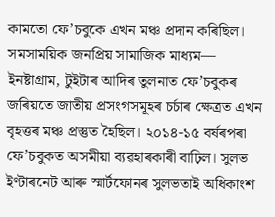কামতো ফে’চবুকে এখন মঞ্চ প্ৰদান কৰিছিল। সমসাময়িক জনপ্ৰিয় সামাজিক মাধ্যম— ইনষ্টাগ্ৰাম, টুইটাৰ আদিৰ তুলনাত ফে’চবুকৰ জৰিয়তে জাতীয় প্ৰসংগসমূহৰ চৰ্চাৰ ক্ষেত্ৰত এখন বৃহত্তৰ মঞ্চ প্ৰস্তুত হৈছিল। ২০১৪-১৫ বৰ্ষৰপৰা ফে’চবুকত অসমীয়া ব্যৱহাৰকাৰী বাঢ়িল। সুলভ ইণ্টাৰনেট আৰু স্মাৰ্টফোনৰ সুলভতাই অধিকাংশ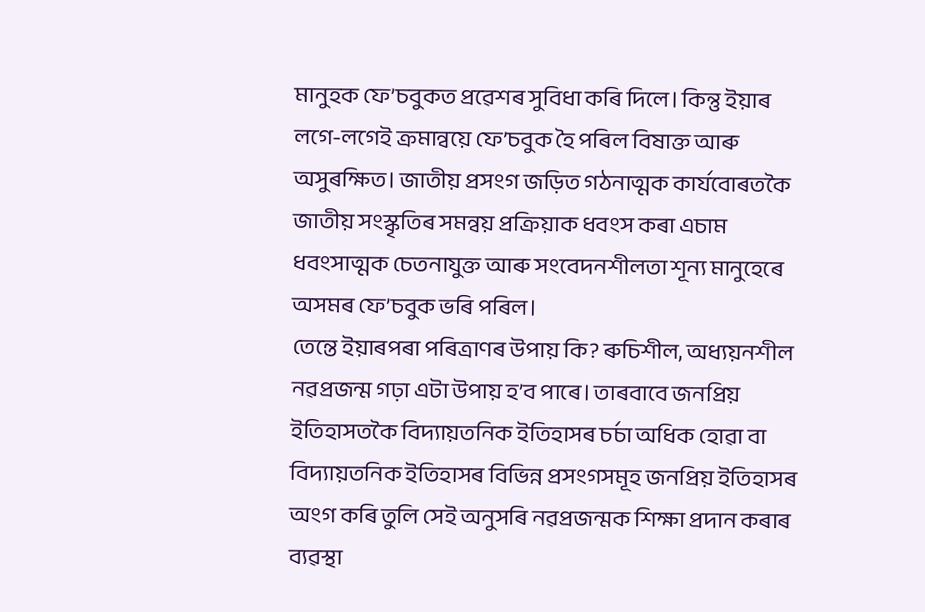মানুহক ফে’চবুকত প্ৰৱেশৰ সুবিধা কৰি দিলে। কিন্তু ইয়াৰ লগে-লগেই ক্ৰমান্বয়ে ফে’চবুক হৈ পৰিল বিষাক্ত আৰু অসুৰক্ষিত। জাতীয় প্ৰসংগ জড়িত গঠনাত্মক কাৰ্যবোৰতকৈ জাতীয় সংস্কৃতিৰ সমন্বয় প্ৰক্ৰিয়াক ধবংস কৰা এচাম ধবংসাত্মক চেতনাযুক্ত আৰু সংবেদনশীলতা শূন্য মানুহেৰে অসমৰ ফে’চবুক ভৰি পৰিল।
তেন্তে ইয়াৰপৰা পৰিত্ৰাণৰ উপায় কি? ৰুচিশীল, অধ্যয়নশীল নৱপ্ৰজন্ম গঢ়া এটা উপায় হ’ব পাৰে। তাৰবাবে জনপ্ৰিয় ইতিহাসতকৈ বিদ্যায়তনিক ইতিহাসৰ চৰ্চা অধিক হোৱা বা বিদ্যায়তনিক ইতিহাসৰ বিভিন্ন প্ৰসংগসমূহ জনপ্ৰিয় ইতিহাসৰ অংগ কৰি তুলি সেই অনুসৰি নৱপ্ৰজন্মক শিক্ষা প্ৰদান কৰাৰ ব্যৱস্থা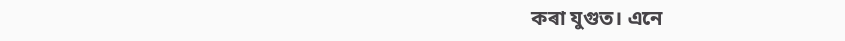কৰা যুগুত। এনে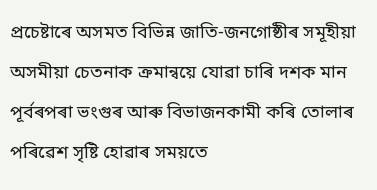প্ৰচেষ্টাৰে অসমত বিভিন্ন জাতি-জনগোষ্ঠীৰ সমূহীয়া অসমীয়া চেতনাক ক্ৰমান্বয়ে যোৱা চাৰি দশক মান পূৰ্বৰপৰা ভংগুৰ আৰু বিভাজনকামী কৰি তোলাৰ পৰিৱেশ সৃষ্টি হোৱাৰ সময়তে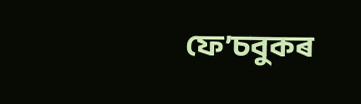ফে’চবুকৰ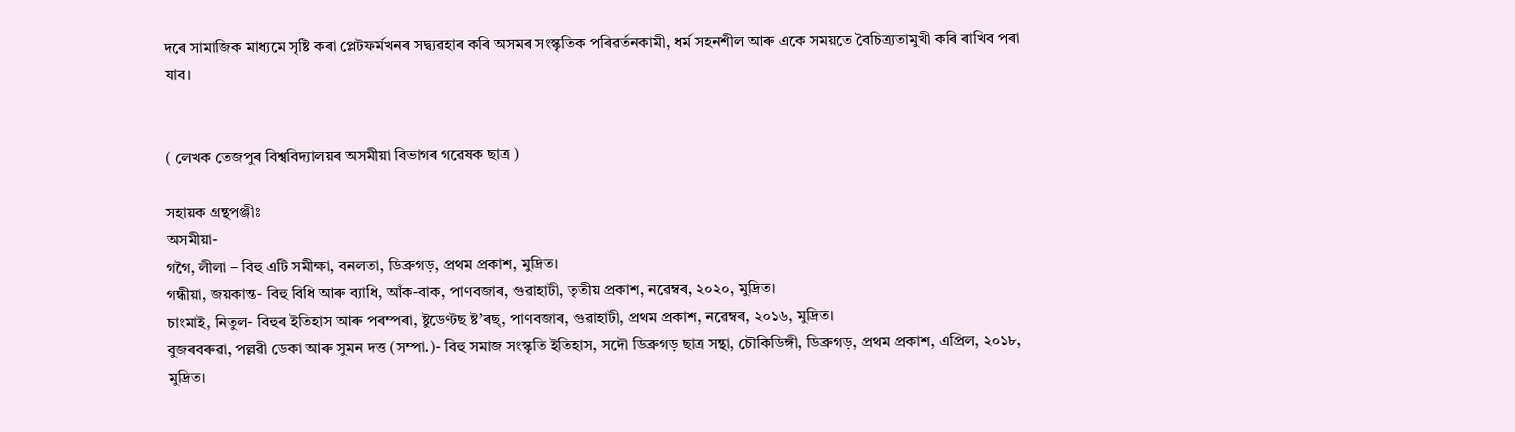দৰে সামাজিক মাধ্যমে সৃষ্টি কৰা প্লেটফৰ্মখনৰ সদ্ব্যৱহাৰ কৰি অসমৰ সংস্কৃতিক পৰিৱৰ্তনকামী, ধৰ্ম সহনশীল আৰু একে সময়তে বৈচিত্ৰ্যতামুখী কৰি ৰাখিব পৰা যাব।


( লেখক তেজপুৰ বিশ্ববিদ্যালয়ৰ অসমীয়া বিভাগৰ গৱেষক ছাত্ৰ )

সহায়ক গ্ৰন্থপঞ্জীঃ
অসমীয়া-
গগৈ, লীলা – বিহু এটি সমীক্ষা, বনলতা, ডিব্ৰুগড়, প্ৰথম প্ৰকাশ, মুদ্ৰিত।
গন্ধীয়া, জয়কান্ত- বিহু বিধি আৰু ব্যাধি, আঁক-বাক, পাণবজাৰ, গুৱাহাটী, তৃতীয় প্ৰকাশ, নৱেম্বৰ, ২০২০, মুদ্ৰিত।
চাংমাই, নিতুল- বিহুৰ ইতিহাস আৰু পৰম্পৰা, ষ্টুডেণ্টছ ষ্ট’ৰছ্‌, পাণবজাৰ, গুৱাহাটী, প্ৰথম প্ৰকাশ, নৱেম্বৰ, ২০১৬, মুদ্ৰিত।
বুজৰবৰুৱা, পল্লৱী ডেকা আৰু সুমন দত্ত (সম্পা.)- বিহু সমাজ সংস্কৃতি ইতিহাস, সদৌ ডিব্ৰুগড় ছাত্ৰ সন্থা, চৌকিডিঙ্গী, ডিব্ৰুগড়, প্ৰথম প্ৰকাশ, এপ্ৰিল, ২০১৮, মুদ্ৰিত।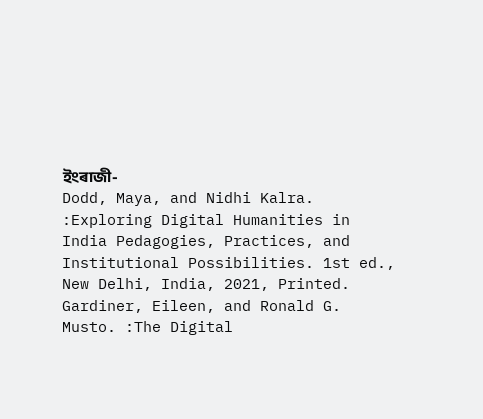ইংৰাজী-
Dodd, Maya, and Nidhi Kalra. :Exploring Digital Humanities in India Pedagogies, Practices, and Institutional Possibilities. 1st ed., New Delhi, India, 2021, Printed.
Gardiner, Eileen, and Ronald G. Musto. :The Digital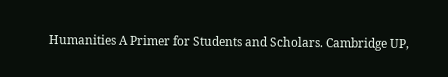Humanities A Primer for Students and Scholars. Cambridge UP,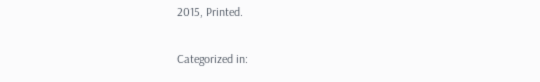2015, Printed.

Categorized in: